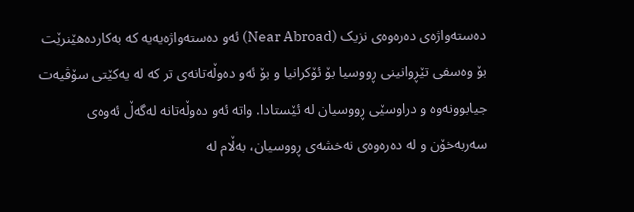دەستەواژەی دەرەوەی نزيک (Near Abroad) ئەو دەستەواژەیەیە کە بەکاردەهێنرێت بۆ وەسفی تێڕوانينی ڕووسيا بۆ ئۆکرانيا و بۆ ئەو دەوڵەتانەی تر کە لە یەکێتی سۆڤيەت جيابوونەوە و دراوسێی ڕووسيان لە ئێستادا. واتە ئەو دەوڵەتانە لەگەڵ ئەوەی سەربەخۆن و لە دەرەوەی نەخشەی ڕووسيان، بەڵام لە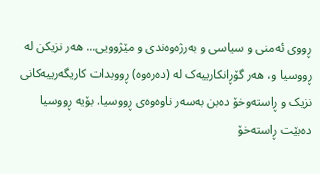ڕووی ئەمنی و سياسی و بەرژەوەندی و مێژوویی... هەر نزيکن لە ڕووسيا و، هەر گۆڕانکارييەک لە (دەرەوە) ڕووبدات کاريگەرييەکانی نزيک و ڕاستەوخۆ دەبن بەسەر ناوەوەی ڕووسيا. بۆیە ڕووسيا دەبێت ڕاستەخۆ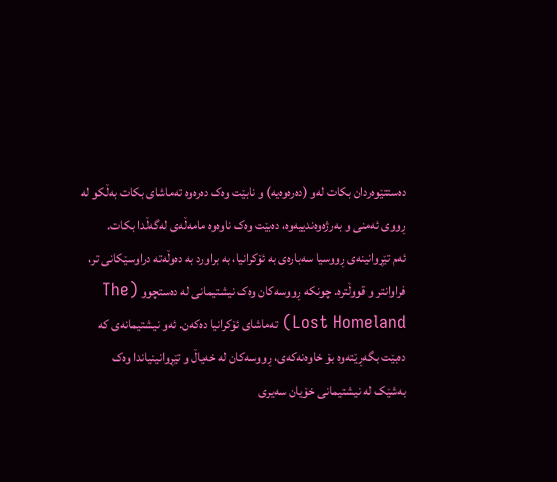دەستتێوەردان بکات لەو (دەرەوەیە) و نابێت وەک دەرەوە تەماشای بکات بەڵکو لە ڕووی ئەمنی و بەرژەوەندييەوە، دەبێت وەک ناوەوە مامەڵەی لەگەڵدا بکات.
ئەم تێڕوانينەی ڕووسيا سەبارەی بە ئۆکرانيا، بە براورد بە دەوڵەتە دراوسێکانی تر، فراوانتر و قووڵترە. چونکە ڕووسەکان وەک نيشتيمانی لە دەستچوو (The Lost Homeland) تەماشای ئۆکرانيا دەکەن. ئەو نيشتيمانەی کە دەبێت بگەڕێتەوە بۆ خاوەنەکەی، ڕووسەکان لە خەياڵ و تێڕوانينياندا وەک بەشێک لە نيشتيمانی خۆیان سەيری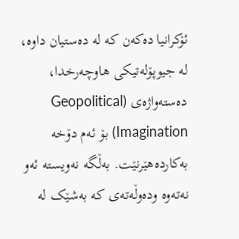ئۆکرانيا دەکەن کە لە دەستيان داوە، لە جيوپۆلەتيکی هاوچەرخدا، دەستەواژەی (Geopolitical Imagination) بۆ ئەم دۆخە بەکاردەهێرنێت. بەڵگە نەويستە ئەو نەتەوە ودەوڵەتەی کە بەشێک لە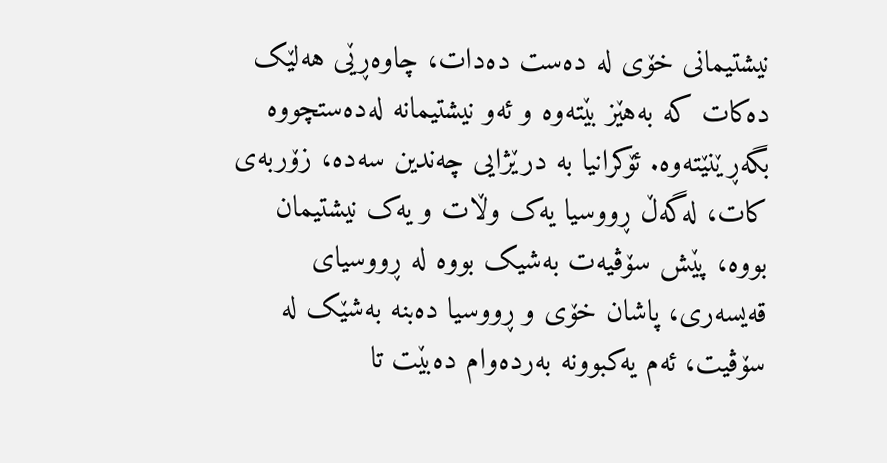نيشتيمانی خۆی لە دەست دەدات، چاوەڕێی هەلێک دەکات کە بەهێز بێتەوە و ئەو نيشتيمانە لەدەستچووە بگەڕێنێتەوە. ئۆکرانيا بە درێژایی چەندين سەدە، زۆربەی کات، لەگەڵ ڕووسيا یەک وڵات و یەک نيشتيمان بووە، پێش سۆڤيەت بەشیک بووە لە ڕووسيای قەيسەری، پاشان خۆی و ڕووسيا دەبنە بەشێک لە سۆڤيت، ئەم یەکبوونە بەردەوام دەبێت تا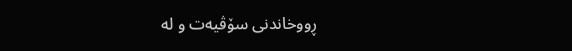ڕووخاندنی سۆڤيەت و لە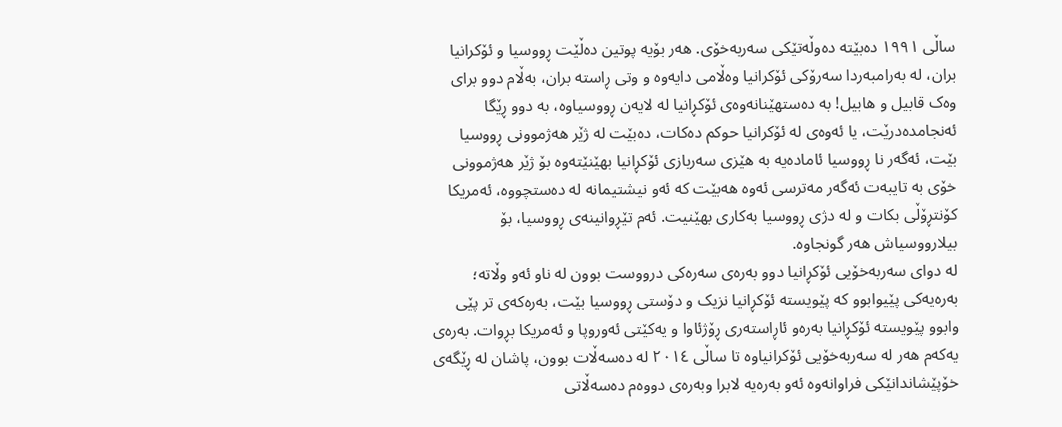ساڵی ١٩٩١ دەبێتە دەوڵەتێکی سەربەخۆی. هەر بۆیە پوتين دەڵێت ڕووسيا و ئۆکرانيا بران، لە بەرامبەردا سەرۆکی ئۆکرانيا وەڵامی دایەوە و وتی ڕاستە بران، بەڵام دوو برای وەک قابيل و هابيل! بە دەستهێنانەوەی ئۆکڕانيا لە لایەن ڕووسياوە، بە دوو ڕێگا ئەنجامدەدرێت، یا ئەوەی لە ئۆکرانيا حوکم دەکات، دەبێت لە ژێر هەژموونی ڕووسيا بێت، ئەگەر نا ڕووسيا ئامادەیە بە هێزی سەربازی ئۆکڕانيا بهێنێتەوە بۆ ژێر هەژموونی خۆی بە تايبەت ئەگەر مەترسی ئەوە هەبێت کە ئەو نيشتيمانە لە دەستچووە، ئەمريکا کۆنتڕۆڵی بکات و لە دژی ڕووسيا بەکاری بهێنیت. ئەم تێڕوانينەی ڕووسيا، بۆ بيلارووسياش هەر گونجاوە.
لە دوای سەربەخۆیی ئۆکڕانيا دوو بەرەی سەرەکی درووست بوون لە ناو ئەو وڵاتە؛ بەرەیەکی پێیوابوو کە پێويستە ئۆکڕانيا نزيک و دۆستی ڕووسيا بێت، بەرەکەی تر پێی وابوو پێويستە ئۆکڕانيا بەرەو ئاڕاستەری ڕۆژئاوا و یەکێتی ئەوروپا و ئەمريکا بڕوات. بەرەی یەکەم هەر لە سەربەخۆیی ئۆکرانياوە تا ساڵی ٢٠١٤ لە دەسەڵات بوون، پاشان لە ڕێگەی خۆپێشاندانێکی فراوانەوە ئەو بەرەیە لابرا وبەرەی دووەم دەسەڵاتی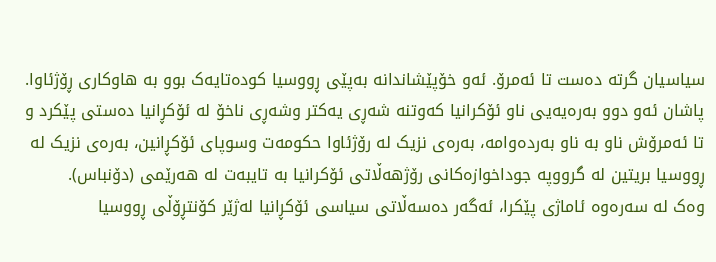سياسيان گرتە دەست تا ئەمرۆ. ئەو خۆپێشاندانە بەپێی ڕووسيا کودەتایەک بوو بە هاوکاری ڕۆژئاوا. پاشان ئەو دوو بەرەیەیی ناو ئۆکرانيا کەوتنە شەڕی یەکتر وشەڕی ناخۆ لە ئۆکڕانيا دەستی پێکرد و تا ئەمرۆش ناو بە ناو بەردەوامە، بەرەی نزيک لە رۆژئاوا حکومەت وسوپای ئۆکڕانين، بەرەی نزيک لە ڕووسيا بريتين لە گرووپە جوداخوازەکانی رۆژهەڵاتی ئۆکرانيا بە تايبەت لە هەرێمی (دۆنباس).
وەک لە سەرەوە ئاماژی پێکرا، ئەگەر دەسەڵاتی سياسی ئۆکڕانيا لەژێر کۆنتڕۆڵی ڕووسيا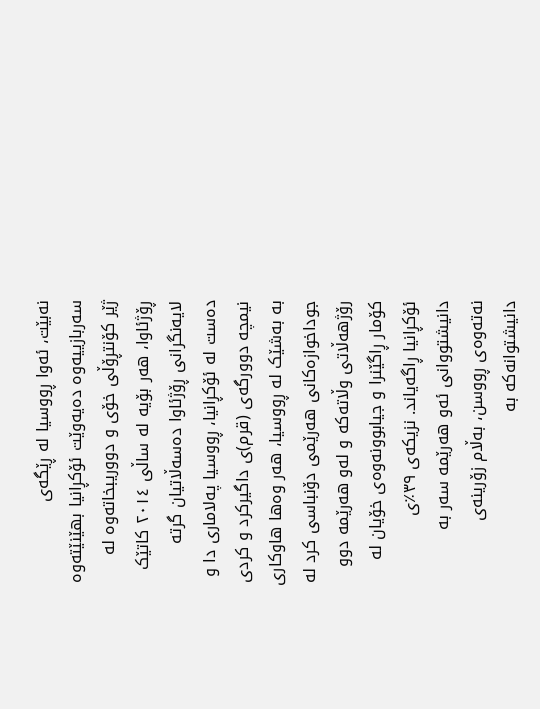نەبێت، ئەوا ڕووسيا لە ڕێگەی سەربازييەوە دەيەوێت ئۆکڕانيا بهێنێتەوە ژێر کۆنتڕۆڵی خۆی و دووریبخاتەوە لە ڕۆژئاوا، هەر بۆیە لە ساڵی ٢٠١٤ کاتێک لایەنگرانی ڕۆژئاوا دەسەڵاتيان گرتە دەست لە ئۆکڕانيا، ڕووسيا پەلاماری دا و نيمچە دوورگەی (قرم)ی داگيرکرد و کردی بە بەشێک لە ڕووسيا، هەر وەها هاوکاری جوداخوازەکانی هەرێمی دۆنباسی کرد لە رۆژهەڵاتی وڵاتەکە و لەو هەرێمە دوو کۆمار ڕاگێنرا و جيابوونەوەی خۆیان لە ئۆکڕانيا ڕاگەياند. نزيکەی ٣٩٪ی دانيشتووانی ئەو هەرێمە سەر بە نەتەوەی ڕووسن، بەڵام زۆرينەی دانيشتوانەکە بە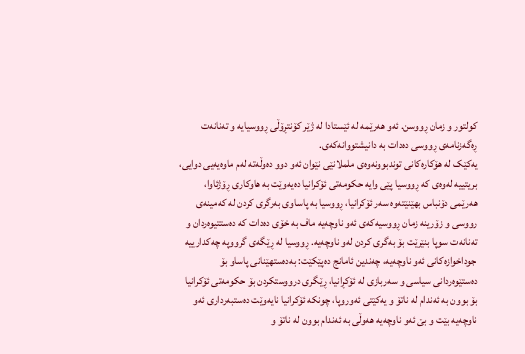کولتور و زمان ڕووسن. ئەو هەرێمە لە ئێستادا لە ژێر کۆنتڕۆڵی ڕووسيایە و تەنانەت ڕەگەزنامەی ڕووسی دەدات بە دانيشتووانەکەی.
یەکێک لە هۆکارەکانی توندبوونەوەی ململانێی نێوان ئەو دوو دەوڵەتە لەم ماوەیەیی دوایی، بريتييە لەوەی کە ڕووسيا پێی وایە حکومەتی ئۆکرانيا دەيەوێت بە هاوکاری ڕۆژئاوا، هەرێمی دۆنباس بهێنێتەوە سەر ئۆکرانيا، ڕووسيا بە پاساوی بەرگری کردن لە کەمينەی رووسی و زۆرينە زمان ڕووسيەکەی ئەو ناوچەیە ماف بە خۆی دەدات کە دەستتیوەردان و تەنانەت سوپا بنێرێت بۆ بەگری کردن لەو ناوچەیە. ڕووسيا لە ڕێگەی گرووپە چەکدارييە جوداخوازەکانی ئەو ناوچەیە، چەندين ئامانج دەپێکێت: بەدەستهێنانی پاساو بۆ دەستێوەردانی سياسی و سەربازی لە ئۆکڕانيا، ڕێگری درووستکردن بۆ حکومەتی ئۆکرانيا بۆ بوون بە ئەندام لە ناتۆ و یەکێتی ئەوروپا، چونکە ئۆکرانيا نايەوێت دەستبەرداری ئەو ناوچەیە بێت و بێ ئەو ناوچەیە هەوڵی بە ئەندام بوون لە ناتۆ و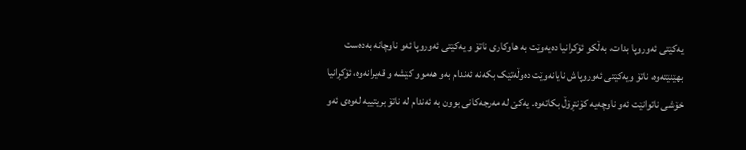یەکێتی ئەوروپا بدات، بەڵکو ئۆکرانيا دەيەوێت بە هاوکاری ناتۆ و یەکێتی ئەوروپا ئەو ناوچانە بەدەست بهێنێتەوە، ناتۆ ویەکێتی ئەوروپاش نايانەوێت دەوڵەتێک بکەنە ئەندام بەو هەموو کێشە و قەيرانەوە، ئۆکڕانيا خۆشی ناتوانێت ئەو ناوچەیە کۆنتڕۆڵ بکاتەوە. یەکێ لە مەرجەکانی بوون بە ئەندام لە ناتۆ بريتييە لەوەی ئەو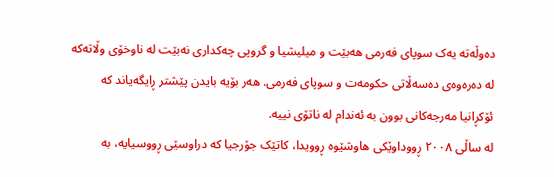دەوڵەتە یەک سوپای فەرمی هەبێت و ميليشيا و گروپی چەکداری نەبێت لە ناوخۆی وڵاتەکە لە دەرەوەی دەسەڵاتی حکومەت و سوپای فەرمی. هەر بۆیە بايدن پێشتر ڕایگەياند کە ئۆکڕانيا مەرجەکانی بوون بە ئەندام لە ناتۆی نييە.
لە ساڵی ٢٠٠٨ ڕووداوێکی هاوشێوە ڕوويدا، کاتێک جۆرجيا کە دراوسێی ڕووسيایە، بە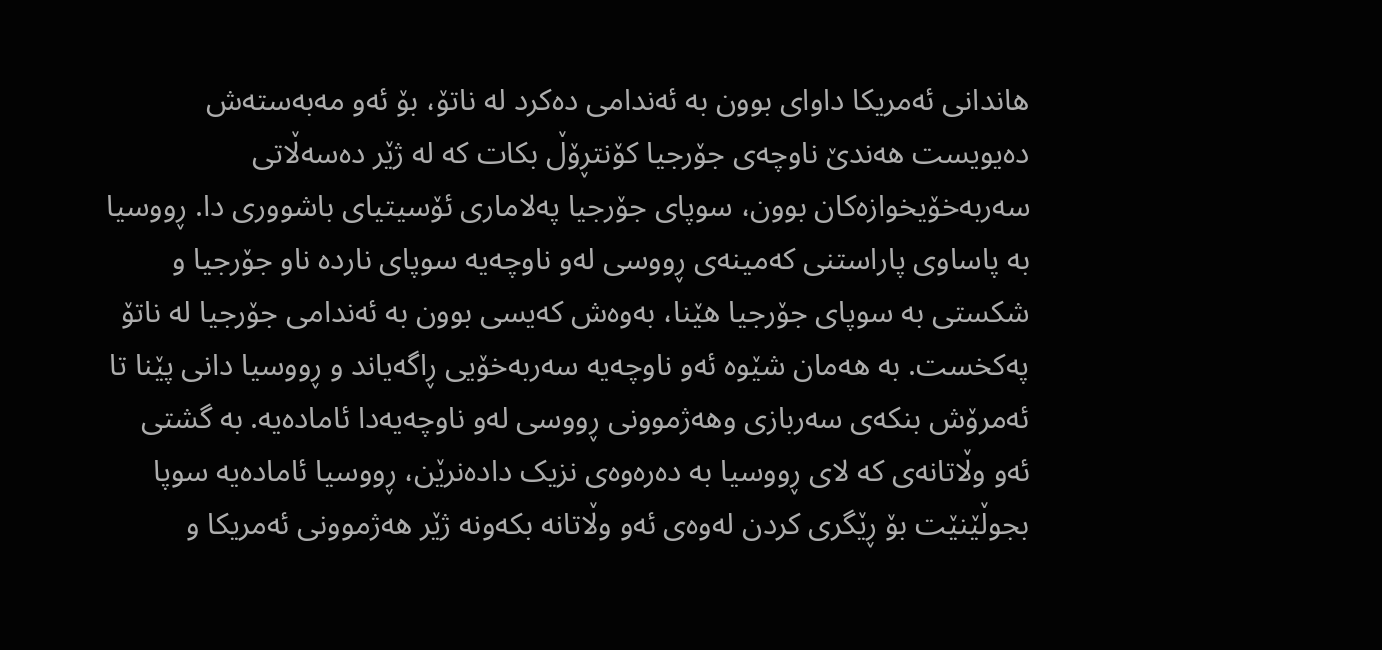هاندانی ئەمريکا داوای بوون بە ئەندامی دەکرد لە ناتۆ، بۆ ئەو مەبەستەش دەيويست هەندێ ناوچەی جۆرجيا کۆنتڕۆڵ بکات کە لە ژێر دەسەڵاتی سەربەخۆيخوازەکان بوون، سوپای جۆرجيا پەلاماری ئۆسيتيای باشووری دا. ڕووسيا بە پاساوی پاراستنی کەمينەی ڕووسی لەو ناوچەیە سوپای ناردە ناو جۆرجيا و شکستی بە سوپای جۆرجیا هێنا، بەوەش کەيسی بوون بە ئەندامی جۆرجيا لە ناتۆ پەکخست. بە هەمان شێوە ئەو ناوچەیە سەربەخۆیی ڕاگەياند و ڕووسيا دانی پێنا تا ئەمرۆش بنکەی سەربازی وهەژموونی ڕووسی لەو ناوچەیەدا ئامادەیە. بە گشتی ئەو وڵاتانەی کە لای ڕووسيا بە دەرەوەی نزيک دادەنرێن، ڕووسيا ئامادەیە سوپا بجوڵێنێت بۆ ڕێگری کردن لەوەی ئەو وڵاتانە بکەونە ژێر هەژموونی ئەمريکا و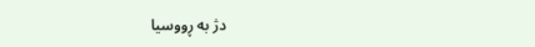دژ بە ڕووسيا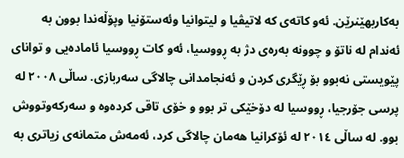بەکاربهێنرێن. ئەو کاتەی کە لاتيڤيا و ليتوانيا وئەستۆنيا وپۆڵەندا بوون بە ئەندام لە ناتۆ و چوونە بەرەی دژ بە ڕووسيا، ئەو کات ڕووسيا ئامادەیی و توانای پێويستی نەبوو بۆ ڕێگری کردن و ئەنجامدانی چالاگی سەربازی. ساڵی ٢٠٠٨ لە پرسی جۆرجيا، ڕووسيا لە دۆخێکی تر بوو و خۆی تاقی کردەوە و سەرکەوتووش بوو. لە ساڵی ٢٠١٤ لە ئۆکرانيا هەمان چالاگی کرد، ئەمەش متمانەی زیاتری بە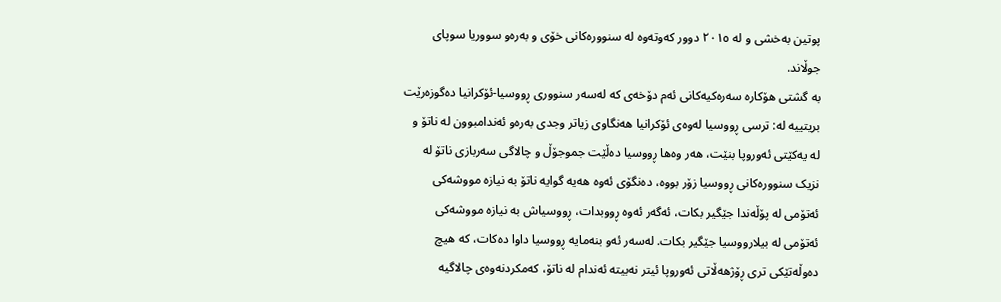پوتين بەخشی و لە ٢٠١٥ دوور کەوتەوە لە سنوورەکانی خۆی و بەرەو سووريا سوپای جوڵاند.
بە گشتی هۆکارە سەرەکيەکانی ئەم دۆخەی کە لەسەر سنووری ڕووسيا-ئۆکرانيا دەگوزەرێت بريتييە لە: ترسی ڕووسيا لەوەی ئۆکرانيا هەنگاوی زیاتر وجدی بەرەو ئەندامبوون لە ناتۆ و لە یەکێتی ئەوروپا بنێت، هەر وەها ڕووسيا دەڵێت جموجۆڵ و چالاگی سەربازی ناتۆ لە نزيک سنوورەکانی ڕووسيا زۆر بووە، دەنگۆی ئەوە هەیە گوایە ناتۆ بە نيازە مووشەکی ئەتۆمی لە پۆڵەندا جێگير بکات، ئەگەر ئەوە ڕووبدات، ڕووسياش بە نيازە مووشەکی ئەتۆمی لە بيلارووسيا جێگير بکات. لەسەر ئەو بنەمایە ڕووسيا داوا دەکات، کە هيچ دەوڵەتێکی تری ڕۆژهەڵاتی ئەوروپا ئيتر نەبیتە ئەندام لە ناتۆ، کەمکردنەوەی چالاگيە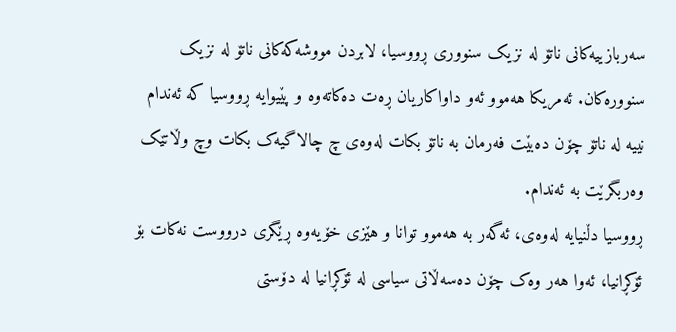سەربازييەکانی ناتۆ لە نزيک سنووری ڕووسيا، لابردن مووشەکەکانی ناتۆ لە نزيک سنوورەکان. ئەمريکا هەموو ئەو داواکاريان ڕەت دەکاتەوە و پێيوایە ڕووسيا کە ئەندام نييە لە ناتۆ چۆن دەبێت فەرمان بە ناتۆ بکات لەوەی چ چالاگيەک بکات وچ وڵاتێک وەربگرێت بە ئەندام.
ڕووسيا دڵنيایە لەوەی، ئەگەر بە هەموو توانا و هێزی خۆیەوە ڕێگری درووست نەکات بۆ ئۆکڕانيا، ئەوا هەر وەک چۆن دەسەڵاتی سياسی لە ئۆکڕانيا لە دۆستی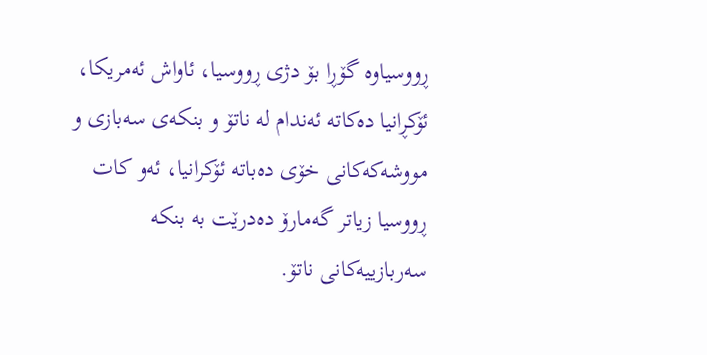ڕووسياوە گۆڕا بۆ دژی ڕووسيا، ئاواش ئەمريکا، ئۆکڕانيا دەکاتە ئەندام لە ناتۆ و بنکەی سەبازی و مووشەکەکانی خۆی دەباتە ئۆکرانيا، ئەو کات ڕووسيا زیاتر گەمارۆ دەدرێت بە بنکە سەربازييەکانی ناتۆ.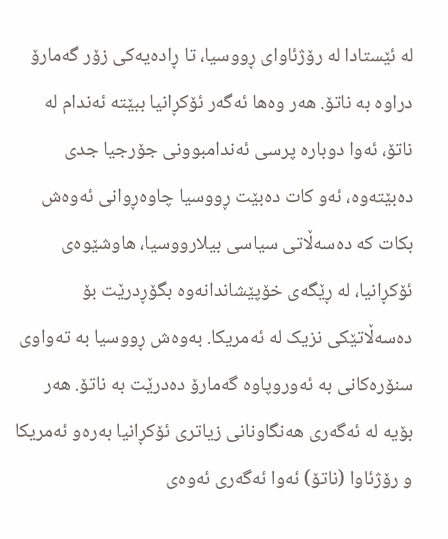لە ئێستادا لە رۆژئاوای ڕووسيا، تا ڕادەیەکی زۆر گەمارۆ دراوە بە ناتۆ. هەر وەها ئەگەر ئۆکڕانيا ببێتە ئەندام لە ناتۆ، ئەوا دوبارە پرسی ئەندامبوونی جۆرجيا جدی دەبێتەوە، ئەو کات دەبێت ڕووسيا چاوەڕوانی ئەوەش بکات کە دەسەڵاتی سياسی بيلارووسيا، هاوشێوەی ئۆکڕانيا، لە ڕێگەی خۆپێشاندانەوە بگۆڕدرێت بۆ دەسەڵاتێکی نزيک لە ئەمريکا. بەوەش ڕووسيا بە تەواوی سنۆرەکانی بە ئەوروپاوە گەمارۆ دەدرێت بە ناتۆ. هەر بۆیە لە ئەگەری هەنگاونانی زیاتری ئۆکڕانيا بەرەو ئەمريکا و رۆژئاوا (ناتۆ) ئەوا ئەگەری ئەوەی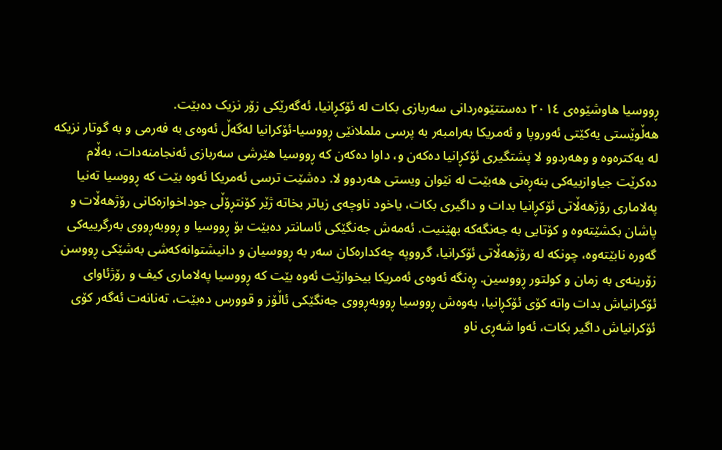ڕووسيا هاوشێوەی ٢٠١٤ دەستتێوەردانی سەربازی بکات لە ئۆکڕانيا، ئەگەرێکی زۆر نزيک دەبێت.
هەڵوێستی یەکێتی ئەوروپا و ئەمريکا بەرامبەر بە پرسی ململانێی ڕووسيا-ئۆکرانيا لەگەڵ ئەوەی بە فەرمی و بە گوتار نزيکە لە یەکترەوە و وهەردوو لا پشتگيری ئۆکڕانيا دەکەن و، داوا دەکەن کە ڕووسيا هێرشی سەربازی ئەنجامنەدات، بەڵام دەکرێت جياوازييەکی بنەڕەتی هەبێت لە نێوان ويستی هەردوو لا. دەشێت ترسی ئەمريکا ئەوە بێت کە ڕووسيا تەنيا پەلاماری رۆژهەڵاتی ئۆکڕانيا بدات و داگيری بکات، ياخود ناوچەی زیاتر بخاتە ژێر کۆنتڕۆڵی جوداخوازەکانی رۆژهەڵات و پاشان بکشێتەوە و کۆتایی بە جەنگەکە بهێنیت. ئەمەش جەنگێکی ئاسانتر دەبێت بۆ ڕووسيا و ڕووبەڕووی بەرگرييەکی گەورە نابێتەوە، چونکە لە رۆژهەڵاتی ئۆکرانيا، گرووپە چەکدارەکان سەر بە ڕووسيان و دانيشتوانەکەشی بەشێکی ڕووسن زۆرينەی بە زمان و کولتور ڕووسين. ڕەنگە ئەوەی ئەمريکا بيخوازێت ئەوە بێت کە ڕووسيا پەلاماری کيف و رۆژئاوای ئۆکرانياش بدات واتە کۆی ئۆکڕانيا، بەوەش ڕووسيا ڕووبەڕووی جەنگێکی ئاڵۆز و قوورس دەبێت، تەنانەت ئەگەر کۆی ئۆکرانياش داگير بکات، ئەوا شەڕی ناو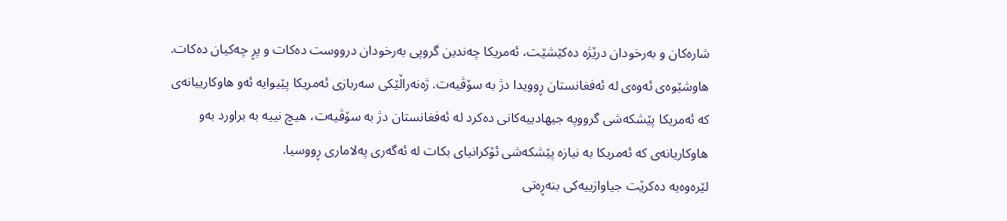شارەکان و بەرخودان درێژە دەکێشێت، ئەمريکا چەندين گروپی بەرخودان درووست دەکات و پڕ چەکيان دەکات. هاوشێوەی ئەوەی لە ئەفغانستان ڕوويدا دژ بە سۆڤيەت. ژەنەراڵێکی سەربازی ئەمريکا پێيوایە ئەو هاوکارييانەی کە ئەمريکا پێشکەشی گرووپە جيهادييەکانی دەکرد لە ئەفغانستان دژ بە سۆڤيەت، هيچ نييە بە براورد بەو هاوکاريانەی کە ئەمريکا بە نيازە پێشکەشی ئۆکرانيای بکات لە ئەگەری پەلاماری ڕووسيا.
لێرەوەیە دەکرێت جياوازييەکی بنەڕەتی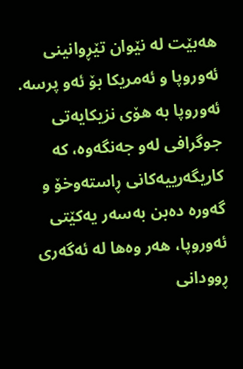هەبێت لە نێوان تێڕوانينی ئەوروپا و ئەمريکا بۆ ئەو پرسە. ئەوروپا بە هۆی نزيکایەتی جوگرافی لەو جەنگەوە، کە کاريگەرييەکانی ڕاستەوخۆ و گەورە دەبن بەسەر یەکێتی ئەوروپا، هەر وەها لە ئەگەری ڕوودانی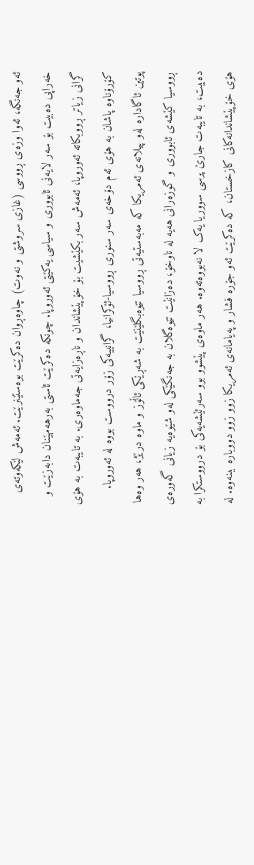ئەو جەنگە، ئەوا وزەی ڕووسی (غازی سروشتی و نەوت) چاوەڕوان دەکرێت بوەستێنرێت. ئەمەش لێکەوتەی خەراپی دەبیت بۆ سەر لایەنی ئابووری و سياسی یەکێتی ئەوروپا. چونکە دەکرێت ئاستی بەرهەمهێنان دابەزێت و گرانی زیاتر ڕووبکاتە ئەوروپا، ئەمەش سەر بکێشیت بۆ خۆپێشاندان و ناڕەزایەتی جەماوەری. بە تايبەت بە هۆی کۆرۆناوە پاشان بە هۆی ئەم دۆخەی سەر سنوری ڕووسيا-ئۆکرانيا، گرانييەکی زۆر درووست بووە لە ئەوروپا.
پوتين ئاگادارە لەو پيلانەی ئەمريکا کە مەبەستيەتی ڕووسيا تێوەبگلێنێت بە شەڕێکی ئاڵۆز و ماوە درێژ، هەر وەها ڕووسيا کێشەی ئابووری و گوزەرانی هەیە لە ناوخۆ، دەزانێت تێوەگلان بە جەنگێکی لەو شێوەیە زیانی گەورەی دەبیت، بە تايبەت جارێ پرسی سووريا یەک لا نەبووەتەوە. هەر ماوەی پێشوو بوو سەرئێشەیەکی بۆ درووستکرا بە هۆی خۆپێشاندانەکانی کازخستان، کە دەکرێت ئەو جۆرە فشار و پەيامانەی ئەمريکا زوو زوو دووبارە ببنەوە. لە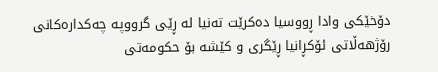دۆخێکی وادا ڕووسيا دەکرێت تەنيا لە ڕێی گرووپە چەکدارەکانی رۆژهەڵاتی ئۆکڕانيا ڕێگری و کێشە بۆ حکومەتی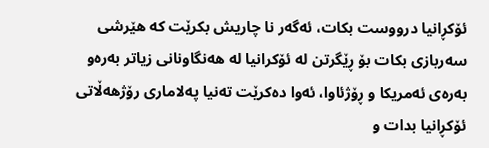ئۆکڕانيا درووست بکات، ئەگەر نا چاريش بکرێت کە هێرشی سەربازی بکات بۆ ڕێگرتن لە ئۆکرانيا لە هەنگاونانی زیاتر بەرەو بەرەی ئەمريکا و ڕۆژئاوا، ئەوا دەکرێت تەنيا پەلاماری رۆژهەڵاتی ئۆکڕانيا بدات و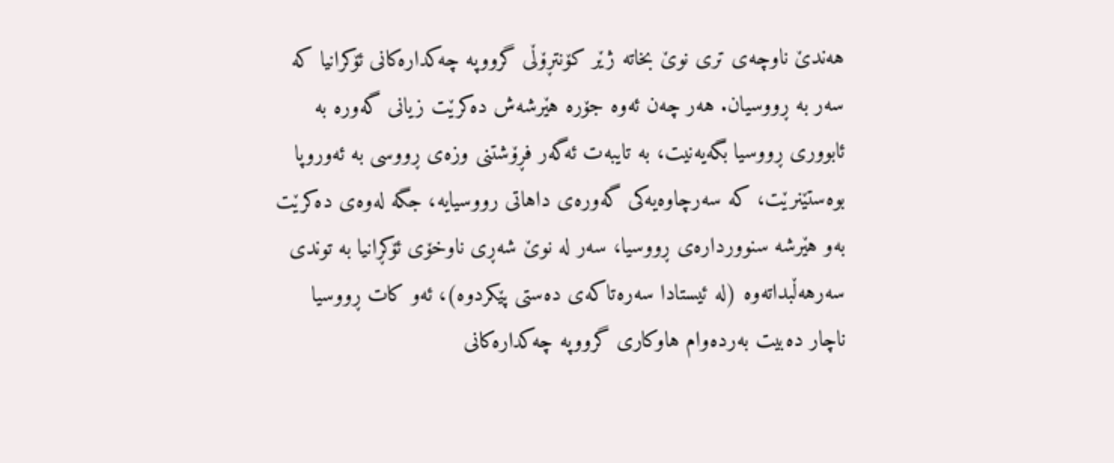هەندێ ناوچەی تری نوێ بخاتە ژێر کۆنتڕۆڵی گرووپە چەکدارەکانی ئۆکرانيا کە سەر بە ڕووسيان. هەر چەن ئەوە جۆرە هێرشەش دەکرێت زیانی گەورە بە ئابووری ڕووسيا بگەيەنیت، بە تايبەت ئەگەر فڕۆشتنی وزەی ڕووسی بە ئەوروپا بوەستێنرێت، کە سەرچاوەیەکی گەورەی داهاتی رووسيایە، جگە لەوەی دەکرێت بەو هێرشە سنووردارەی ڕووسيا، سەر لە نوێ شەڕی ناوخۆی ئۆکڕانيا بە توندی سەرهەڵبداتەوە (لە ئیستادا سەرەتاکەی دەستی پێکردوە)، ئەو کات ڕووسيا ناچار دەبیت بەردەوام هاوکاری گرووپە چەکدارەکانی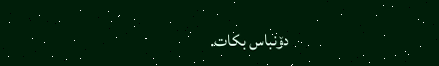دۆنباس بکات.